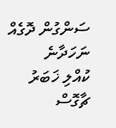ސަންގުން ދޮގެއް ނަހަދާނެ
ކުއްލި ޚަބަރު
ޗާގޮސް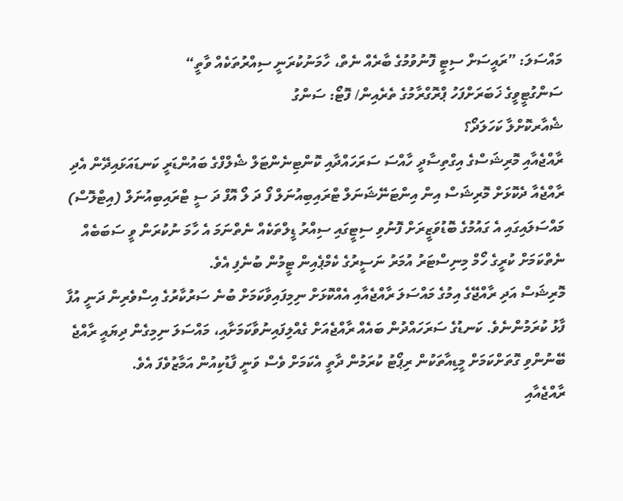މައްސަލަ: ”ރައީސަށް ސިޓީ ފޮނުވުމުގެ ބާރެއް ނެތް، ހާމަނުކުރަނީ ސިއްރުތަކެއް ވާތީ“
ސަންގުޓީވީގެ ޚަބަރަށްފަހު ޕްރޮގްރާމުގެ ތެރެއިން/ ފޮޓޯ: ސަންގު
ޝެއާރކޮށްލާ ކަހަލަދޯ؟
ރާއްޖެއާއި މޮރިޝަސްގެ އިގްތިސާދީ ހާއްސަ ސަރަހައްދާއި ކޮންޓިނެންޓަލް ޝެލްފްގެ ބައުންޑަރީ ކަނޑައަޅައިދޭން އެދި ރާއްޖެއާ ދެކޮޅަށް މޮރިޝަސް އިން އިންޓަނޭޝަނަލް ޓްރައިބިއުނަލް ފޯ ދަ ލޯ އޮފް ދަ ސީ ޓްރައިބިއުނަލް (އިޓްލޮސް) މައްސަލައިގައި އެ ގައުމުގެ ބޮޑުވަޒީރަށް ފޮނުވި ސިޓީގައި ސިއްރު ޑީލްތަކެއް ނެތްނަމަ އެ ހާމަ ނުކުރަން ވީ ސަބަބެއް ނެތްކަމަށް ކުރީގެ ހޯމް މިނިސްޓަރު އުމަރު ނަސީރުގެ ކެމްޕެއިން ޓީމުން ބުނެފި އެވެ.
މޮރިޝަސް އަދި ރާއްޖޭގެ އިމުގެ މައްސަލަ ރާއްޖެއާއި އެއްކޮޅަށް ނިމިފައިވާކަމަށް ބުނެ ސަރުކާރުގެ އިސްވެރިން ދަނީ އުފާ ފާޅު ކުރަމުންނެވެ. ކަނޑުގެ ސަރަހައްދުން ބައެއް ރާއްޖެއަށް ގެއްލިފައިނުވާކަމަށާއި، މައްސަލަ ނިމިގެން ދިޔައީ ރާއްޖެ ބޭނުންވި ގޮތަށްކަމަށް މީޑިއާތަކުން ރިޕޯޓު ކުރަމުން ދާތީ އެކަމަށް ވެސް ވަނީ ފާޑުކިއުން އަމާޒުވެފަ އެވެ.
ރާއްޖެއާއި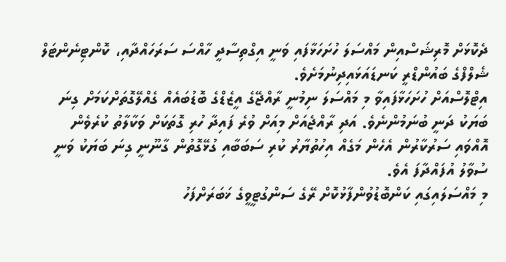ދެކޮޅަށް މޮރިޝަސްއިން މައްސަލަ ހުށަހަޅާފައި ވަނީ އިގްތިސާދީ ހާއްސަ ސަރަހައްދާއި، ކޮންޓިނެންޓަލް ޝެލްފްގެ ބައުންޑްރީ ކަނޑައަޅައިދިނުމަށެވެ.
އިޓްލޮސްއަށް ހުށަހަޅާފައިވާ މި މައްސަލަ ނިމުނީ ރާއްޖޭގެ އީޒެޑްގެ ބޮޑުބައެއް ގެއްލޭގޮތަށްކަމަށް ގިނަ ބަޔަކު ދަނީ ބުނަމުންނެވެ. އަދި ރާއްޖެއަށް މިއަށް ވުރެ ފައިދާ ހުރި ގޮތަކަށް ވަކާލާތު ކުރެވެން އޮއްވައި ސަރުކާރުން އެހެން މަގެއް އިހުތުޔާރު ކުރި ސަބަބާއި ގުޅޭގޮތުން ގާނޫނީ ގިނަ ބަޔަކު ވަނީ ސުވާލު އުފައްދާފަ އެވެ.
މި މައްސަލައިގައި ކަންބޮޑުވުންފާޅުކޮށް ރޭގެ ސަންގުޓީވީގެ ޚަބަރަށްފަހު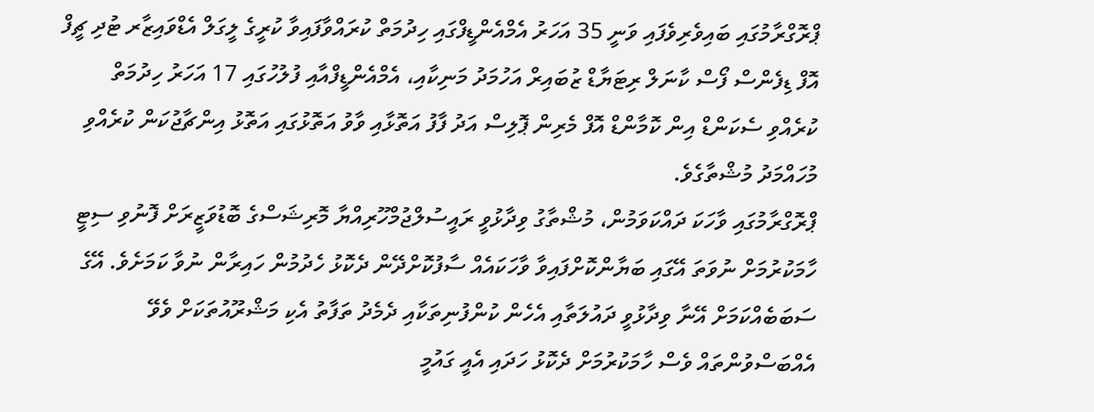ޕްރޮގްރާމުގައި ބައިވެރިވެފައި ވަނީ 35 އަހަރު އެމްއެންޑީފްގައި ހިދުމަތް ކުރައްވާފައިވާ ކުރީގެ ލީގަލް އެޑްވައިޒާރ ޓުދި ޗީފް އޮފް ޑިފެންސް ފޯސް ކާނަލް ރިޓަޔާޑް ޒުބައިރް އަހުމަދު މަނިކާއި، އެމްއެންޑީފްއާއި ފުލުހުގައި 17 އަހަރު ހިދުމަތް ކުރެއްވި ސެކަންޑް އިން ކޮމާންޑް އޮފް މެރިން ޕޮލިސް އަދު ފާފު އަތޮޅާއި ވާވު އަތޮޅުގައި އަތޮޅު އިންޗާޖުކަން ކުރެއްވި މުހައްމަދު މުޝްތާގެވެ.
ޕްރޮގްރާމުގައި ވާހަކަ ދައްކަވަމުން، މުޝްތާގު ވިދާޅުވީ ރައީސުލްޖުމްހޫރިއްޔާ މޮރިޝަސްގެ ބޮޑުވަޒީރަށް ފޮނުވި ސިޓީ ހާމަކުރުމަށް ނުވަތަ އޭގައި ބަޔާންކޮށްފައިވާ ވާހަކައެއް ސާފުކޮށްދޭން ދެކޮޅު ހެދުމުން ހައިރާން ނުވާ ކަމަށެވެ. އޭގެ ސަބަބެއްކަމަށް އޭނާ ވިދާޅުވީ ދައުލަތާއި އެހެން ކުންފުނިތަކާއި ދެމެދު ތަފާތު އެކި މަޝްރޫއުތަކަށް ވެވޭ އެއްބަސްވުންތައް ވެސް ހާމަކުރުމަށް ދެކޮޅު ހަދައި އެއީ ގައުމީ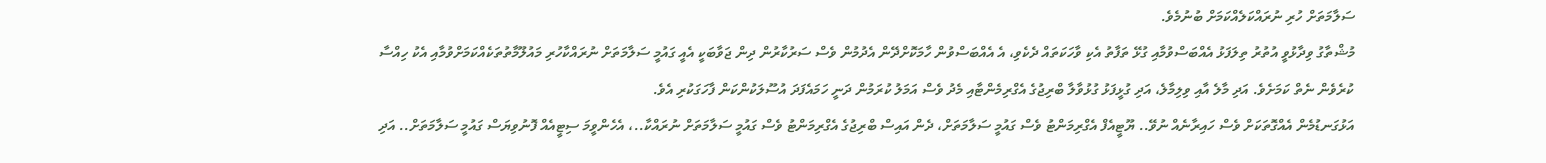ސަލާމަތަށް ހުރި ނުރައްކަލެއްކަމަށް ބުނުމެވެ.
މުޝްތާގު ވިދާޅުވީ އުތުރު ތިލަފަޅު އެއްބަސްވުމާއި ގުޅޭ ތަފާތު އެކި ވާހަކަތައް ދެކެވި، އެ އެއްބަސްވުން ހާމަކޮށްދޭން އެދުމުން ވެސް ސަރުކާރުން ދިން ޖަވާބަކީ އެއީ ގައުމީ ސަލާމަތަށް ނުރައްކާހުރި މައުލޫމާތުތަކެއްކަމަށްވުމާއި އެކު ހިއްސާ ކުރެވެން ނެތް ކަމަށެވެ. އަދި މާލެ އާއި ވިލިމާލެ، އަދި ގުޅީފަޅު ގުޅުވާލާ ބްރިޖުގެ އެގްރިމެންޓާއި މެދު ވެސް އަމަލު ކުރަމުން ދަނީ ހަމައެފަދަ އުސޫލަކުންކަން ފާހަގަކުރި އެވެ.
އަޅުގަނޑުމެން އެއްގޮތަކަށް ވެސް ހައިރާނެއް ނުވޭ.. ޔޫޓީއެފް އެގްރިމަންޓު ވެސް ގައުމީ ސަލާމަތަށް، ދެން އައިސް ބްރިޖުގެ އެގްރިމަންޓު ވެސް ގައުމީ ސަލާމަތަށް ނުރައްކާ..، އެހެންވީމަ ސިޓީއެއް ފޮނުވިޔަސް ގައުމީ ސަލާމަތަށް.. އަދި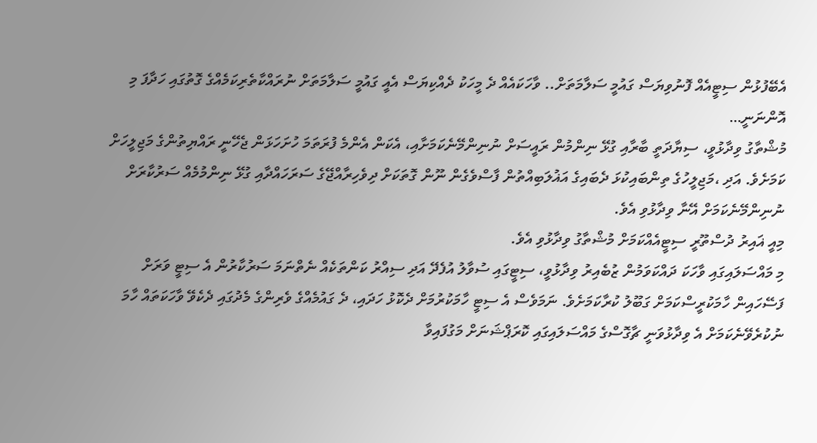އެބޭފުޅުން ސިޓީއެއް ފޮނުވިޔަސް ގައުމީ ސަލާމަތަށް.. ވާހަކައެއް ދެ މީހަކު ދެއްކިޔަސް އެއީ ގައުމީ ސަލާމަތަށް ނުރައްކާތެރިކަމެއްގެ ގޮތުގައި ހަދާފަ މި އޮންނަނީ…
މުޝްތާގު ވިދާޅުވީ، ސިޔާދަތީ ބާރާއި ގުޅޭ ނިންމުން ރައީސަށް ނުނިންމޭނެކަމަށާއި، އެކަން އެންމެ ފުރަތަމަ ހުށަހަޅަން ޖެހޭނީ ރައްޔިތުންގެ މަޖިލީހަށް ކަމަށެވެ. އަދި ،މަޖިލީހުގެ ތިންބައިކުޅަ ދެބައިގެ އަޣުލަބިއްތުން ފާސްވެގެން ނޫން ގޮތަކަށް ދިވެހިރާއްޖޭގެ ސަރަހައްދާއި ގުޅޭ ނިންމުމެއް ސަރުކާރަށް ނުނިންމޭނެކަމަށް އޭނާ ވިދާޅުވި އެވެ.
މިއީ ޣައިރު ދުސްތޫރީ ސިޓީއެއްކަމަށް މުޝްތާގު ވިދާޅުވި އެވެ.
މި މައްސަލައިގައި ވާހަކަ ދައްކަވަމުން ޒުބެއިރު ވިދާޅުވީ، ސިޓީގައި ސުވާލު އުފެދޭ އަދި ސިއްރު ކަންތަކެއް ނެތްނަމަ ސަރުކާރުން އެ ސިޓީ ވަރަށް ފަސޭހައިން ހާމަކުރީސްކަމަށް ގަބޫލު ކުރާކަމަށެވެ. ނަމަވެސް އެ ސިޓީ ހާމަކުރުމަށް ދެކޮޅު ހަދައި، ދެ ގައުމެއްގެ ވެރިންގެ މެދުގައި ދެކެވޭ ވާހަކަތައް ހާމަ ނުކުރެވޭނެކަމަށް އެ ވިދާޅުވަނީ ޗާގޮސްގެ މައްސަލައިގައި ކޮރަޕްޝަނަށް މަގުފައިވާ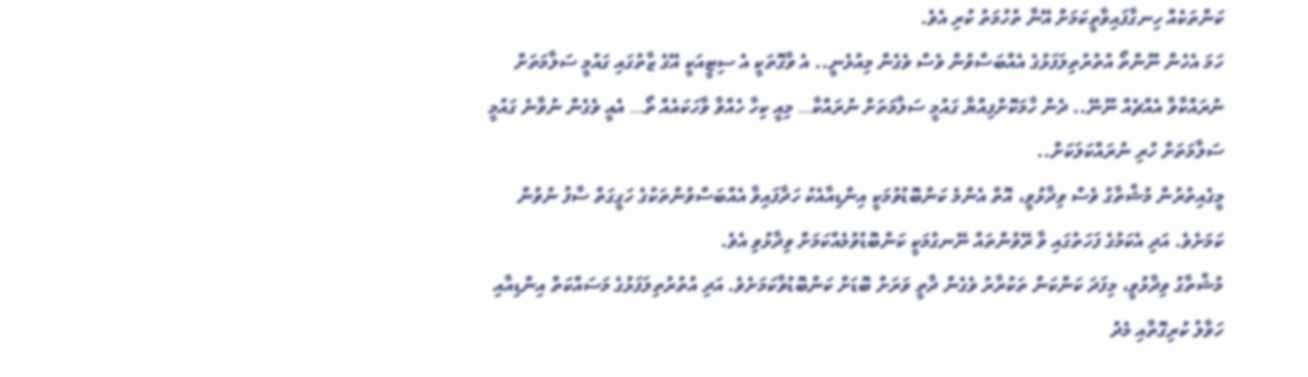ކަންތަކެއް ހިނގާފައިވާތީކަމަށް އޭނާ ތުހުމަތު ކުރި އެވެ.
ހަމަ އެހެން ނޫންތޯ އުތުރުތިލަފަޅުގެ އެއްބަސްވުން ވެސް ވެގެން މިއުޅެނީ.. އެ ވާގޮތަކީ އެ ސިޓީއަކީ އޭގެ ޒާތުގައި ގައުމީ ސަލާމަތަށް ނުރައްކާވާ އެއްޗެއް ނޫނޭ.. ދެން ހާމަކޮށްފިއްޔާ ގައުމީ ސަލާމަތަށް ނުރައްކާ… މިއީ ކިހާ ހެއްވާ ވާހަކައެއް ތޯ… އެއީ ވެގެން ނުވާނެ ގައުމީ ސަލާމަތަށް ހުރި ނުރައްކަލަކަށް..
މީގެއިތުރުން މުޝްތާގު ވެސް ވިދާޅުވީ، އޮތް އެންމެ ކަންބޮޑުވުމަކީ އިންޑިއާއެކު ހަދާފައިވާ އެއްބަސްވުންތަކުގެ ހަގީގަތް ސާފު ނުވުން ކަމަށެވެ. އަދި އެކަމުގެ ފަހަތުގައި ވާ ރޭވުންތައް ނޭނގުމަކީ ކަންބޮޑުވުމެއްކަމަށް ވިދާޅުވި އެވެ.
މުޝްތާގު ވިދާޅުވީ، މިފަދަ ކަންކަން ތަކުރާރު ވެގެން ދާތީ ވަރަށް ބޮޑަށް ކަންބޮޑުވާކަމަށެވެ. އަދި އުތުރުތިލަފަޅުގެ މަސައްކަތް އިންޑިއާއި ހަވާލު ކުރިގޮތާއި މެދު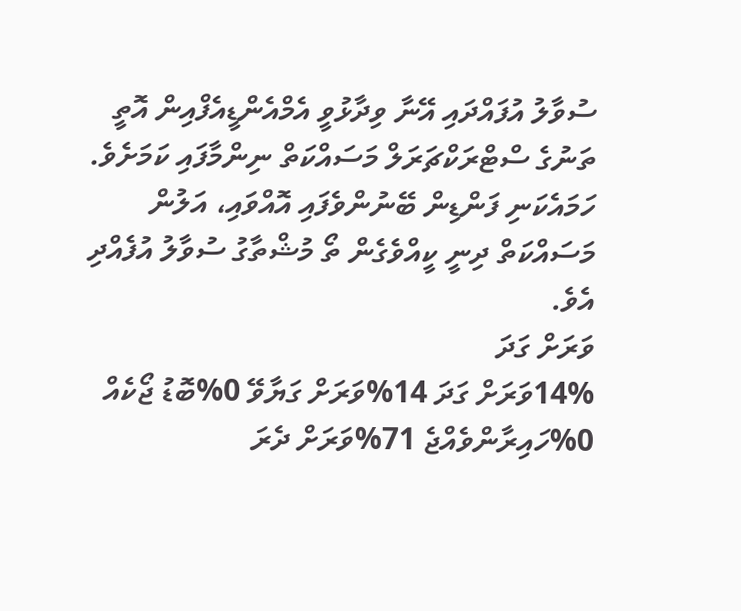ސުވާލު އުފައްދައި އޭނާ ވިދާޅުވީ އެމްއެންޑީއެފްއިން އޮތީ ތަނުގެ ސްޓްރަކްޗަރަލް މަސައްކަތް ނިންމާފައި ކަމަށެވެ. ހަމައެކަނި ފަންޑިން ބޭނުންވެފައި އޮއްވައި، އަލުން މަސައްކަތް ދިނީ ކީއްވެގެން ތޯ މުޝްތާގު ސުވާލު އުފެއްދި އެވެ.
ވަރަށް ގަދަ
14%ވަރަށް ގަދަ 14%ވަރަށް ގަޔާވޭ 0%ބޮޑު ޖޯކެއް 0%ހައިރާންވެއްޖެ 71%ވަރަށް ދެރަ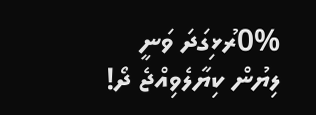0%ރުޅިގަދަ ވަނީ
ލިޔުން ކިޔާލެވިއްޖެ ދޯ!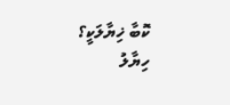ކޮބާ ޚިޔާލަކީ؟
ހިޔާލު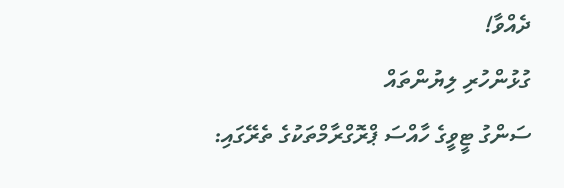ދެއްވާ!
ގުޅުންހުރި ލިޔުންތައް
ސަންގު ޓީވީގެ ހާއްސަ ޕްރޮގްރާމްތަކުގެ ތެރޭގައި: